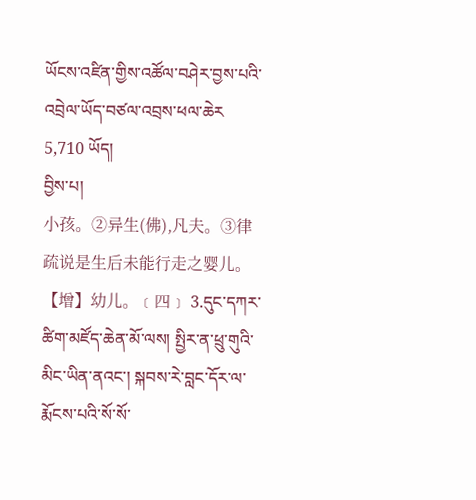ཡོངས་འཛིན་གྱིས་འཚོལ་བཤེར་བྱས་པའི་འབྲེལ་ཡོད་བཙལ་འབྲས་ཕལ་ཆེར 5,710 ཡོད།
བྱིས་པ།
小孩。②异生(佛),凡夫。③律疏说是生后未能行走之婴儿。【增】幼儿。﹝四﹞ 3.དུང་དཀར་ཚིག་མཛོད་ཆེན་མོ་ལས། སྤྱིར་ན་ཕྲུ་གུའི་མིང་ཡིན་ནའང་། སྐབས་རེ་བླང་དོར་ལ་རྨོངས་པའི་སོ་སོ་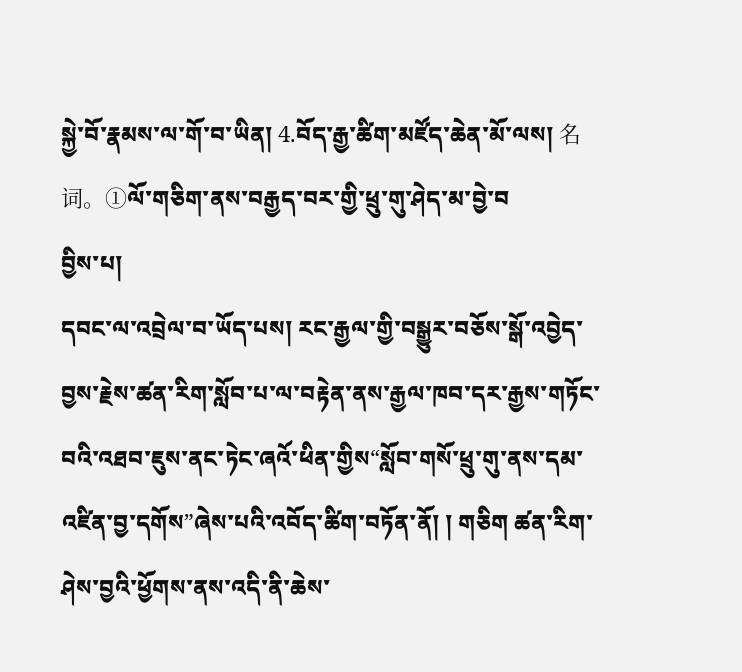སྐྱེ་བོ་རྣམས་ལ་གོ་བ་ཡིན། 4.བོད་རྒྱ་ཚིག་མཛོད་ཆེན་མོ་ལས། 名词。①ལོ་གཅིག་ནས་བརྒྱད་བར་གྱི་ཕྲུ་གུ་ཤེད་མ་བྱེ་བ
བྱིས་པ།
དབང་ལ་འབྲེལ་བ་ཡོད་པས། རང་རྒྱལ་གྱི་བསྒྱུར་བཅོས་སྒོ་འབྱེད་བྱས་རྗེས་ཚན་རིག་སློབ་པ་ལ་བརྟེན་ནས་རྒྱལ་ཁབ་དར་རྒྱས་གཏོང་བའི་འཐབ་ཇུས་ནང་ཏེང་ཞའོ་ཕིན་གྱིས“སློབ་གསོ་ཕྲུ་གུ་ནས་དམ་འཛིན་བྱ་དགོས”ཞེས་པའི་འབོད་ཚིག་བཏོན་ནོ། ། གཅིག ཚན་རིག་ཤེས་བྱའི་ཕྱོགས་ནས་འདི་ནི་ཆེས་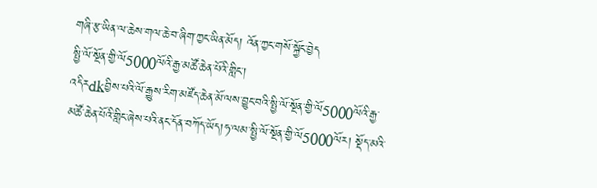གཞི་རྩ་ཡིན་ལ་ཆེས་གལ་ཆེ་བ་ཞིག་ཀྱང་ཡིན་མོད། འོན་ཀྱང་གསོ་སྐྱོང་བྱེད
སྤྱི་ལོ་སྔོན་གྱི་ལོ5000ལོའི་རྒྱ་མཚོ་ཆེན་པོའི་གླིང་།
འདིརdkབྱིས་པའི་ལོ་རྒྱུས་རིག་མཛོད་ཆེན་མོ་ལས་བྱུང་བའི་སྤྱི་ལོ་སྔོན་གྱི་ལོ5000ལོའི་རྒྱ་མཚོ་ཆེན་པོའི་གླིང་ཞེས་པའི་ནང་དོན་བཀོད་ཡོད།ཧ་ལམ་སྤྱི་ལོ་སྔོན་གྱི་ལོ5000ལོར། སྡོད་མའི་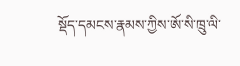སྡོད་དམངས་རྣམས་ཀྱིས་ཨོ་སི་ཁྲུ་ལི་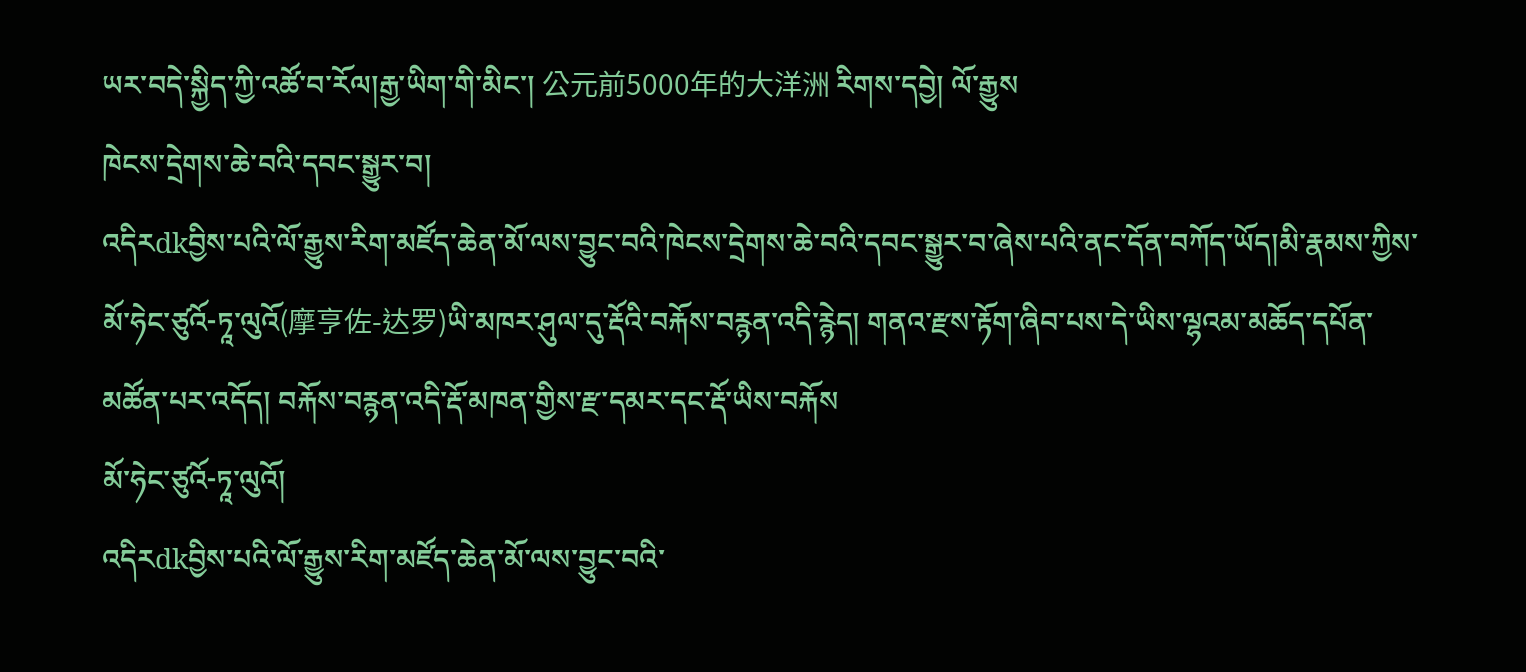ཡར་བདེ་སྐྱིད་ཀྱི་འཚོ་བ་རོལ།རྒྱ་ཡིག་གི་མིང་། 公元前5000年的大洋洲 རིགས་དབྱེ། ལོ་རྒྱུས
ཁེངས་དྲེགས་ཆེ་བའི་དབང་སྒྱུར་བ།
འདིརdkབྱིས་པའི་ལོ་རྒྱུས་རིག་མཛོད་ཆེན་མོ་ལས་བྱུང་བའི་ཁེངས་དྲེགས་ཆེ་བའི་དབང་སྒྱུར་བ་ཞེས་པའི་ནང་དོན་བཀོད་ཡོད།མི་རྣམས་ཀྱིས་མོ་ཧེང་ཙུའོ-ཏཱ་ལུའོ(摩亨佐-达罗)ཡི་མཁར་ཤུལ་དུ་རྡོའི་བརྐོས་བརྙན་འདི་རྙེད། གནའ་རྫས་རྟོག་ཞིབ་པས་དེ་ཡིས་ལྷའམ་མཆོད་དཔོན་མཚོན་པར་འདོད། བརྐོས་བརྙན་འདི་རྡོ་མཁན་གྱིས་རྫ་དམར་དང་རྡོ་ཡིས་བརྐོས
མོ་ཧེང་ཙུའོ-ཏཱ་ལུའོ།
འདིརdkབྱིས་པའི་ལོ་རྒྱུས་རིག་མཛོད་ཆེན་མོ་ལས་བྱུང་བའི་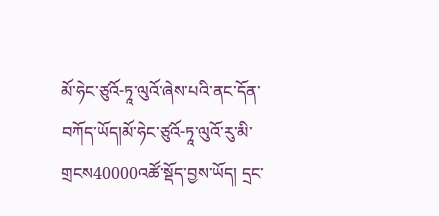མོ་ཧེང་ཙུའོ-ཏཱ་ལུའོ་ཞེས་པའི་ནང་དོན་བཀོད་ཡོད།མོ་ཧེང་ཙུའོ-ཏཱ་ལུའོ་རུ་མི་གྲངས40000འཚོ་སྡོད་བྱས་ཡོད། དྲང་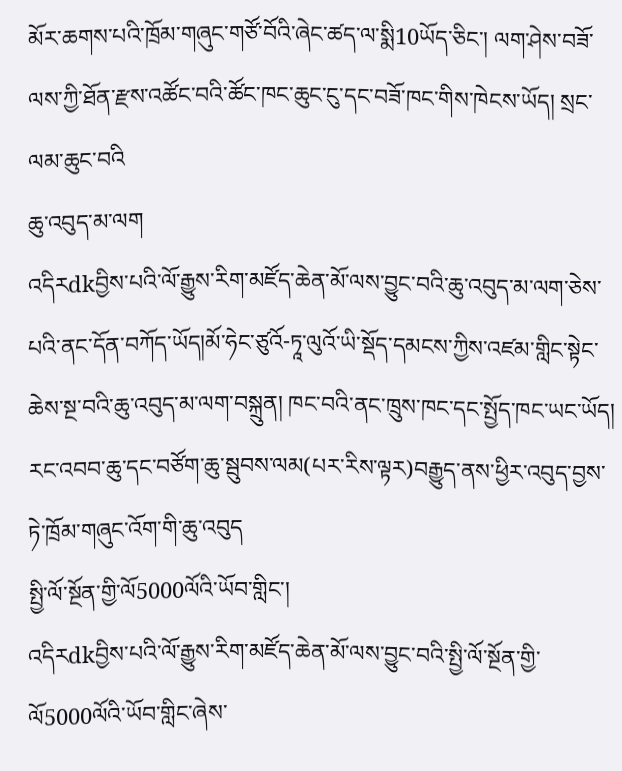མོར་ཆགས་པའི་ཁྲོམ་གཞུང་གཙོ་བོའི་ཞེང་ཚད་ལ་སྨི10ཡོད་ཅིང་། ལག་ཤེས་བཟོ་ལས་ཀྱི་ཐོན་རྫས་འཚོང་བའི་ཚོང་ཁང་ཆུང་ངུ་དང་བཟོ་ཁང་གིས་ཁེངས་ཡོད། སྲང་ལམ་ཆུང་བའི
ཆུ་འབུད་མ་ལག
འདིརdkབྱིས་པའི་ལོ་རྒྱུས་རིག་མཛོད་ཆེན་མོ་ལས་བྱུང་བའི་ཆུ་འབུད་མ་ལག་ཅེས་པའི་ནང་དོན་བཀོད་ཡོད།མོ་ཧེང་ཙུའོ-ཏཱ་ལུའོ་ཡི་སྡོད་དམངས་ཀྱིས་འཛམ་གླིང་སྟེང་ཆེས་སྔ་བའི་ཆུ་འབུད་མ་ལག་བསྐྲུན། ཁང་བའི་ནང་ཁྲུས་ཁང་དང་སྤྱོད་ཁང་ཡང་ཡོད། རང་འབབ་ཆུ་དང་བཙོག་ཆུ་སྦུབས་ལམ(པར་རིས་ལྟར)བརྒྱུད་ནས་ཕྱིར་འབུད་བྱས་ཏེ་ཁྲོམ་གཞུང་འོག་གི་ཆུ་འབུད
སྤྱི་ལོ་སྔོན་གྱི་ལོ5000ལོའི་ཡོབ་གླིང་།
འདིརdkབྱིས་པའི་ལོ་རྒྱུས་རིག་མཛོད་ཆེན་མོ་ལས་བྱུང་བའི་སྤྱི་ལོ་སྔོན་གྱི་ལོ5000ལོའི་ཡོབ་གླིང་ཞེས་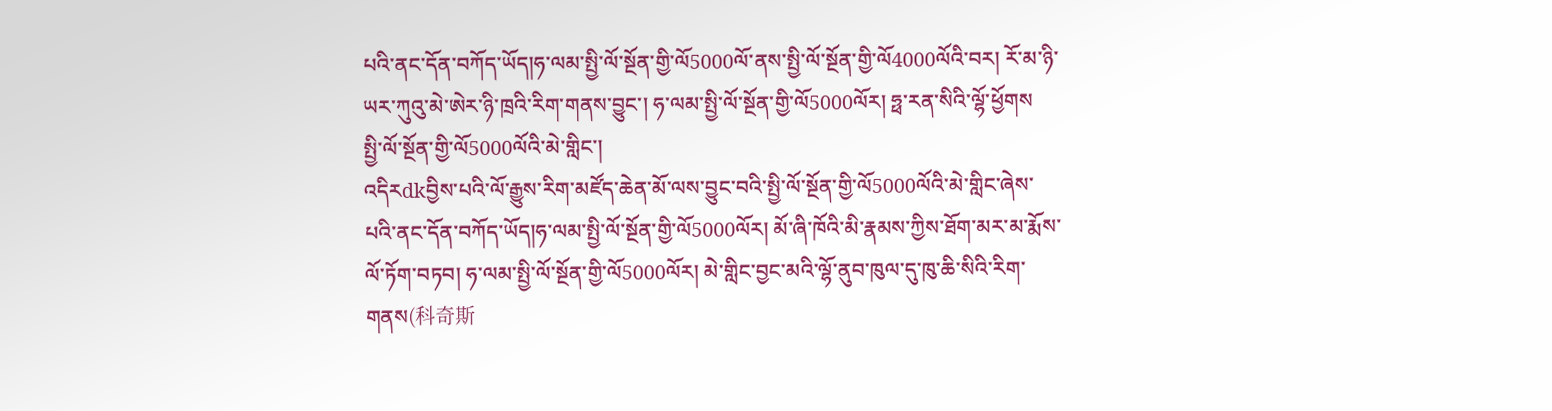པའི་ནང་དོན་བཀོད་ཡོད།ཧ་ལམ་སྤྱི་ལོ་སྔོན་གྱི་ལོ5000ལོ་ནས་སྤྱི་ལོ་སྔོན་གྱི་ལོ4000ལོའི་བར། རོ་མ་ཉི་ཡར་ཀུའུ་མེ་ཨེར་ཉི་ཁྲའི་རིག་གནས་བྱུང་། ཧ་ལམ་སྤྱི་ལོ་སྔོན་གྱི་ལོ5000ལོར། ཧྥ་རན་སིའི་ལྷོ་ཕྱོགས
སྤྱི་ལོ་སྔོན་གྱི་ལོ5000ལོའི་མེ་གླིང་།
འདིརdkབྱིས་པའི་ལོ་རྒྱུས་རིག་མཛོད་ཆེན་མོ་ལས་བྱུང་བའི་སྤྱི་ལོ་སྔོན་གྱི་ལོ5000ལོའི་མེ་གླིང་ཞེས་པའི་ནང་དོན་བཀོད་ཡོད།ཧ་ལམ་སྤྱི་ལོ་སྔོན་གྱི་ལོ5000ལོར། མོ་ཞི་ཁོའི་མི་རྣམས་ཀྱིས་ཐོག་མར་མ་རྨོས་ལོ་ཏོག་བཏབ། ཧ་ལམ་སྤྱི་ལོ་སྔོན་གྱི་ལོ5000ལོར། མེ་གླིང་བྱང་མའི་ལྷོ་ནུབ་ཁུལ་དུ་ཁུ་ཆི་སིའི་རིག་གནས(科奇斯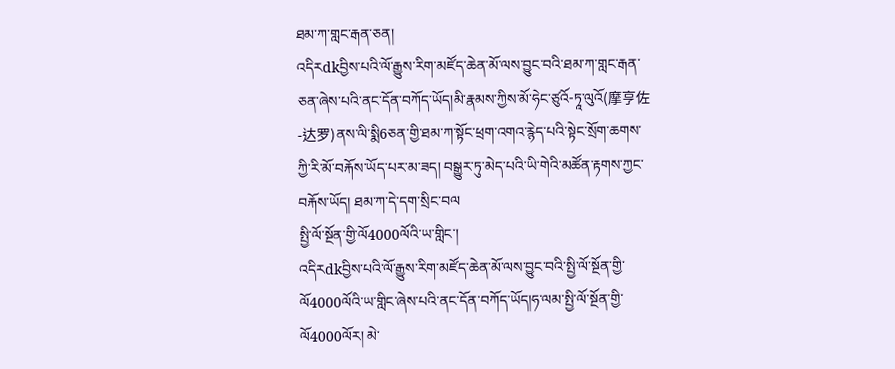ཐམ་ཀ་གླང་རྒན་ཅན།
འདིརdkབྱིས་པའི་ལོ་རྒྱུས་རིག་མཛོད་ཆེན་མོ་ལས་བྱུང་བའི་ཐམ་ཀ་གླང་རྒན་ཅན་ཞེས་པའི་ནང་དོན་བཀོད་ཡོད།མི་རྣམས་ཀྱིས་མོ་ཧེང་ཙུའོ-ཏཱ་ལུའོ(摩亨佐-达罗)ནས་ལི་སྨི6ཅན་གྱི་ཐམ་ཀ་སྟོང་ཕྲག་འགའ་རྙེད་པའི་སྟེང་སྲོག་ཆགས་ཀྱི་རི་མོ་བརྐོས་ཡོད་པར་མ་ཟད། བསྒྱུར་ཏུ་མེད་པའི་ཡི་གེའི་མཚོན་རྟགས་ཀྱང་བརྐོས་ཡོད། ཐམ་ཀ་དེ་དག་སྲིང་བལ
སྤྱི་ལོ་སྔོན་གྱི་ལོ4000ལོའི་ཡ་གླིང་།
འདིརdkབྱིས་པའི་ལོ་རྒྱུས་རིག་མཛོད་ཆེན་མོ་ལས་བྱུང་བའི་སྤྱི་ལོ་སྔོན་གྱི་ལོ4000ལོའི་ཡ་གླིང་ཞེས་པའི་ནང་དོན་བཀོད་ཡོད།ཧ་ལམ་སྤྱི་ལོ་སྔོན་གྱི་ལོ4000ལོར། མེ་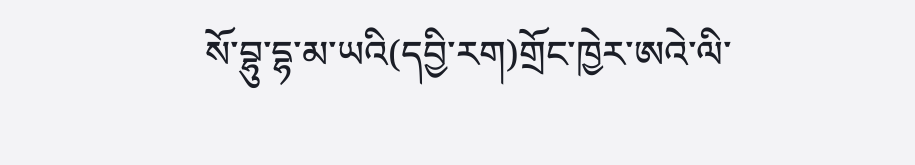སོ་བྷུ་དྷ་མ་ཡའི(དབྱི་རག)གྲོང་ཁྱེར་ཨའེ་ལི་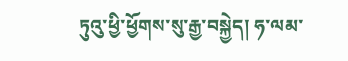ཏུའུ་ཕྱི་ཕྱོགས་སུ་རྒྱ་བསྐྱེད། ཧ་ལམ་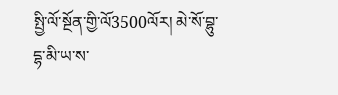སྤྱི་ལོ་སྔོན་གྱི་ལོ3500ལོར། མེ་སོ་བྷུ་དྷ་མི་ཡ་ས་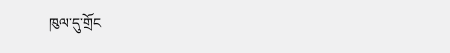ཁུལ་དུ་གྲོང